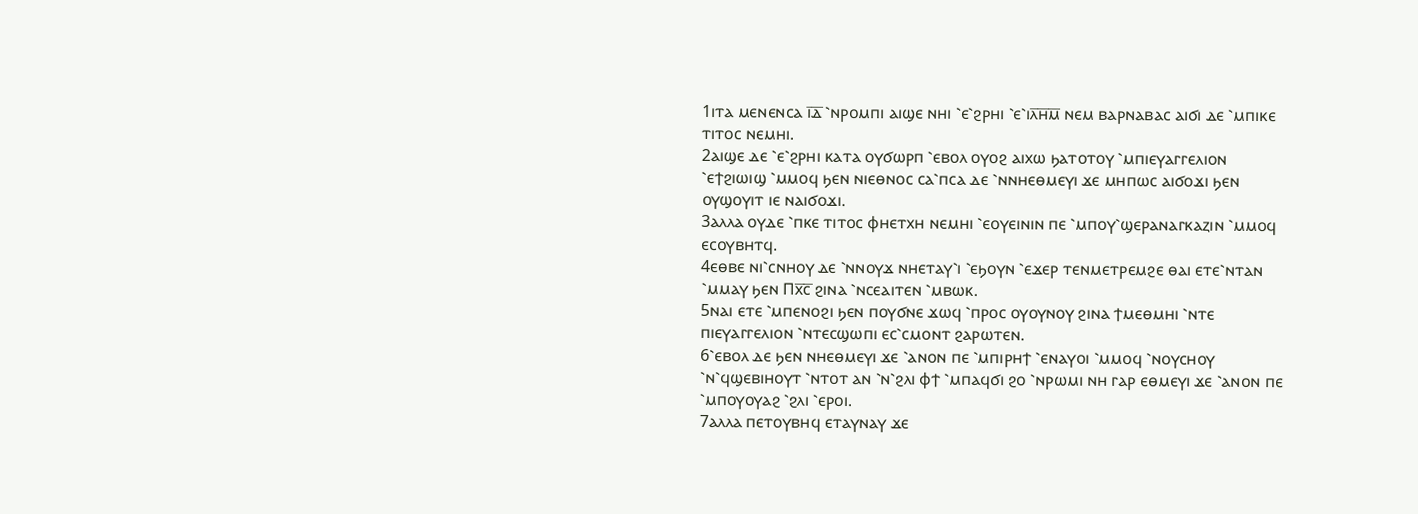1ⲓⲧⲁ ⲙⲉⲛⲉⲛⲥⲁ ⲓ̅ⲇ̅ ⳿ⲛⲣⲟⲙⲡⲓ ⲁⲓϣⲉ ⲛⲏⲓ ⳿ⲉ⳿ϩⲣⲏⲓ ⳿ⲉ⳿ⲓⲗ̅ⲏ̅ⲙ̅ ⲛⲉⲙ ⲃⲁⲣⲛⲁⲃⲁⲥ ⲁⲓϭⲓ ⲇⲉ ⳿ⲙⲡⲓⲕⲉ ⲧⲓⲧⲟⲥ ⲛⲉⲙⲏⲓ.
2ⲁⲓϣⲉ ⲇⲉ ⳿ⲉ⳿ϩⲣⲏⲓ ⲕⲁⲧⲁ ⲟⲩϭⲱⲣⲡ ⳿ⲉⲃⲟⲗ ⲟⲩⲟϩ ⲁⲓⲭⲱ ϧⲁⲧⲟⲧⲟⲩ ⳿ⲙⲡⲓⲉⲩⲁⲅⲅⲉⲗⲓⲟⲛ ⳿ⲉϯϩⲓⲱⲓϣ ⳿ⲙⲙⲟϥ ϧⲉⲛ ⲛⲓⲉⲑⲛⲟⲥ ⲥⲁ⳿ⲡⲥⲁ ⲇⲉ ⳿ⲛⲛⲏⲉⲑⲙⲉⲩⲓ ϫⲉ ⲙⲏⲡⲱⲥ ⲁⲓϭⲟϫⲓ ϧⲉⲛ ⲟⲩϣⲟⲩⲓⲧ ⲓⲉ ⲛⲁⲓϭⲟϫⲓ.
3ⲁⲗⲗⲁ ⲟⲩⲇⲉ ⳿ⲡⲕⲉ ⲧⲓⲧⲟⲥ ⲫⲏⲉⲧⲭⲏ ⲛⲉⲙⲏⲓ ⳿ⲉⲟⲩⲉⲓⲛⲓⲛ ⲡⲉ ⳿ⲙⲡⲟⲩ⳿ϣⲉⲣⲁⲛⲁⲅⲕⲁⲍⲓⲛ ⳿ⲙⲙⲟϥ ⲉⲥⲟⲩⲃⲏⲧϥ.
4ⲉⲑⲃⲉ ⲛⲓ⳿ⲥⲛⲏⲟⲩ ⲇⲉ ⳿ⲛⲛⲟⲩϫ ⲛⲏⲉⲧⲁⲩ⳿ⲓ ⳿ⲉϧⲟⲩⲛ ⳿ⲉϫⲉⲣ ⲧⲉⲛⲙⲉⲧⲣⲉⲙϩⲉ ⲑⲁⲓ ⲉⲧⲉ⳿ⲛⲧⲁⲛ ⳿ⲙⲙⲁⲩ ϧⲉⲛ Ⲡⲭ̅ⲥ̅ ϩⲓⲛⲁ ⳿ⲛⲥⲉⲁⲓⲧⲉⲛ ⳿ⲙⲃⲱⲕ.
5ⲛⲁⲓ ⲉⲧⲉ ⳿ⲙⲡⲉⲛⲟϩⲓ ϧⲉⲛ ⲡⲟⲩϭⲛⲉ ϫⲱϥ ⳿ⲡⲣⲟⲥ ⲟⲩⲟⲩⲛⲟⲩ ϩⲓⲛⲁ ϯⲙⲉⲑⲙⲏⲓ ⳿ⲛⲧⲉ ⲡⲓⲉⲩⲁⲅⲅⲉⲗⲓⲟⲛ ⳿ⲛⲧⲉⲥϣⲱⲡⲓ ⲉⲥ⳿ⲥⲙⲟⲛⲧ ϩⲁⲣⲱⲧⲉⲛ.
6⳿ⲉⲃⲟⲗ ⲇⲉ ϧⲉⲛ ⲛⲏⲉⲑⲙⲉⲩⲓ ϫⲉ ⳿ⲁⲛⲟⲛ ⲡⲉ ⳿ⲙⲡⲓⲣⲏϯ ⳿ⲉⲛⲁⲩⲟⲓ ⳿ⲙⲙⲟϥ ⳿ⲛⲟⲩⲥⲏⲟⲩ ⳿ⲛ⳿ϥϣⲉⲃⲓⲏⲟⲩⲧ ⳿ⲛⲧⲟⲧ ⲁⲛ ⳿ⲛ⳿ϩⲗⲓ ⲫϯ ⳿ⲙⲡⲁϥϭⲓ ϩⲟ ⳿ⲛⲣⲱⲙⲓ ⲛⲏ ⲅⲁⲣ ⲉⲑⲙⲉⲩⲓ ϫⲉ ⳿ⲁⲛⲟⲛ ⲡⲉ ⳿ⲙⲡⲟⲩⲟⲩⲁϩ ⳿ϩⲗⲓ ⳿ⲉⲣⲟⲓ.
7ⲁⲗⲗⲁ ⲡⲉⲧⲟⲩⲃⲏϥ ⲉⲧⲁⲩⲛⲁⲩ ϫⲉ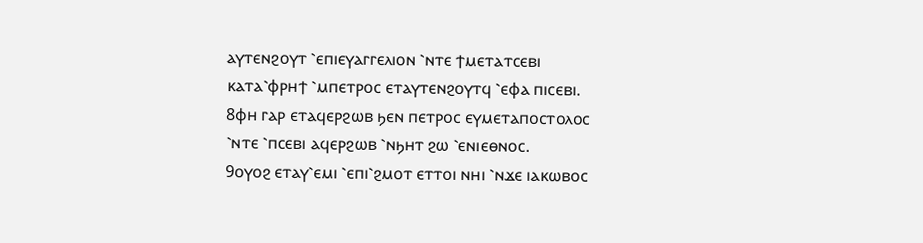ⲁⲩⲧⲉⲛϩⲟⲩⲧ ⳿ⲉⲡⲓⲉⲩⲁⲅⲅⲉⲗⲓⲟⲛ ⳿ⲛⲧⲉ ϯⲙⲉⲧⲁⲧⲥⲉⲃⲓ ⲕⲁⲧⲁ⳿ⲫⲣⲏϯ ⳿ⲙⲡⲉⲧⲣⲟⲥ ⲉⲧⲁⲩⲧⲉⲛϩⲟⲩⲧϥ ⳿ⲉⲫⲁ ⲡⲓⲥⲉⲃⲓ.
8ⲫⲏ ⲅⲁⲣ ⲉⲧⲁϥⲉⲣϩⲱⲃ ϧⲉⲛ ⲡⲉⲧⲣⲟⲥ ⲉⲩⲙⲉⲧⲁⲡⲟⲥⲧⲟⲗⲟⲥ ⳿ⲛⲧⲉ ⳿ⲡⲥⲉⲃⲓ ⲁϥⲉⲣϩⲱⲃ ⳿ⲛϧⲏⲧ ϩⲱ ⳿ⲉⲛⲓⲉⲑⲛⲟⲥ.
9ⲟⲩⲟϩ ⲉⲧⲁⲩ⳿ⲉⲙⲓ ⳿ⲉⲡⲓ⳿ϩⲙⲟⲧ ⲉⲧⲧⲟⲓ ⲛⲏⲓ ⳿ⲛϫⲉ ⲓⲁⲕⲱⲃⲟⲥ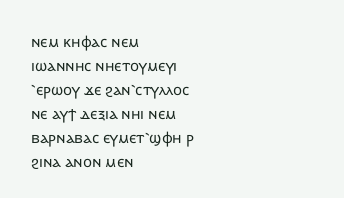ⲛⲉⲙ ⲕⲏⲫⲁⲥ ⲛⲉⲙ ⲓⲱⲁⲛⲛⲏⲥ ⲛⲏⲉⲧⲟⲩⲙⲉⲩⲓ ⳿ⲉⲣⲱⲟⲩ ϫⲉ ϩⲁⲛ⳿ⲥⲧⲩⲗⲗⲟⲥ ⲛⲉ ⲁⲩϯ ⲇⲉⲝⲓⲁ ⲛⲏⲓ ⲛⲉⲙ ⲃⲁⲣⲛⲁⲃⲁⲥ ⲉⲩⲙⲉⲧ⳿ϣⲫⲏ ⲣ ϩⲓⲛⲁ ⲁⲛⲟⲛ ⲙⲉⲛ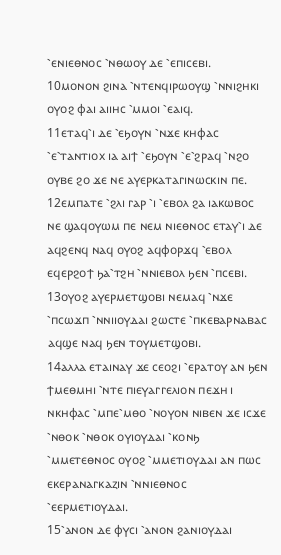⳿ⲉⲛⲓⲉⲑⲛⲟⲥ ⳿ⲛⲑⲱⲟⲩ ⲇⲉ ⳿ⲉⲡⲓⲥⲉⲃⲓ.
10ⲙⲟⲛⲟⲛ ϩⲓⲛⲁ ⳿ⲛⲧⲉⲛϥⲓⲣⲱⲟⲩϣ ⳿ⲛⲛⲓϩⲏⲕⲓ ⲟⲩⲟϩ ⲫⲁⲓ ⲁⲓⲓⲏⲥ ⳿ⲙⲙⲟⲓ ⳿ⲉⲁⲓϥ.
11ⲉⲧⲁϥ⳿ⲓ ⲇⲉ ⳿ⲉϧⲟⲩⲛ ⳿ⲛϫⲉ ⲕⲏⲫⲁⲥ ⳿ⲉ⳿ⲧⲁⲛⲧⲓⲟⲭ ⲓⲁ ⲁⲓϯ ⳿ⲉϧⲟⲩⲛ ⳿ⲉ⳿ϩⲣⲁϥ ⳿ⲛϩⲟ ⲟⲩⲃⲉ ϩⲟ ϫⲉ ⲛⲉ ⲁⲩⲉⲣⲕⲁⲧⲁⲅⲓⲛⲱⲥⲕⲓⲛ ⲡⲉ.
12ⲉⲙⲡⲁⲧⲉ ⳿ϩⲗⲓ ⲅⲁⲣ ⳿ⲓ ⳿ⲉⲃⲟⲗ ϩⲁ ⲓⲁⲕⲱⲃⲟⲥ ⲛⲉ ϣⲁϥⲟⲩⲱⲙ ⲡⲉ ⲛⲉⲙ ⲛⲓⲉⲑⲛⲟⲥ ⲉⲧⲁⲩ⳿ⲓ ⲇⲉ ⲁϥϩⲉⲛϥ ⲛⲁϥ ⲟⲩⲟϩ ⲁϥⲫⲟⲣϫϥ ⳿ⲉⲃⲟⲗ ⲉϥⲉⲣϩⲟϯ ϧⲁ⳿ⲧϩⲏ ⳿ⲛⲛⲓⲉⲃⲟⲗ ϧⲉⲛ ⳿ⲡⲥⲉⲃⲓ.
13ⲟⲩⲟϩ ⲁⲩⲉⲣⲙⲉⲧϣⲟⲃⲓ ⲛⲉⲙⲁϥ ⳿ⲛϫⲉ ⳿ⲡⲥⲱϫⲡ ⳿ⲛⲛⲓⲓⲟⲩⲇⲁⲓ ϩⲱⲥⲧⲉ ⳿ⲡⲕⲉⲃⲁⲣⲛⲁⲃⲁⲥ ⲁϥϣⲉ ⲛⲁϥ ϧⲉⲛ ⲧⲟⲩⲙⲉⲧϣⲟⲃⲓ.
14ⲁⲗⲗⲁ ⲉⲧⲁⲓⲛⲁⲩ ϫⲉ ⲥⲉⲟϩⲓ ⳿ⲉⲣⲁⲧⲟⲩ ⲁⲛ ϧⲉⲛ ϯⲙⲉⲑⲙⲏⲓ ⳿ⲛⲧⲉ ⲡⲓⲉⲩⲁⲅⲅⲉⲗⲓⲟⲛ ⲡⲉϫⲏ ⲓ ⲛⲕⲏⲫⲁⲥ ⳿ⲙⲡⲉ⳿ⲙⲑⲟ ⳿ⲛⲟⲩⲟⲛ ⲛⲓⲃⲉⲛ ϫⲉ ⲓⲥϫⲉ ⳿ⲛⲑⲟⲕ ⳿ⲛⲑⲟⲕ ⲟⲩⲓⲟⲩⲇⲁⲓ ⳿ⲕⲟⲛϧ ⳿ⲙⲙⲉⲧⲉⲑⲛⲟⲥ ⲟⲩⲟϩ ⳿ⲙⲙⲉⲧⲓⲟⲩⲇⲁⲓ ⲁⲛ ⲡⲱⲥ ⲉⲕⲉⲣⲁⲛⲁⲅⲕⲁⲍⲓⲛ ⳿ⲛⲛⲓⲉⲑⲛⲟⲥ ⳿ⲉⲉⲣⲙⲉⲧⲓⲟⲩⲇⲁⲓ.
15⳿ⲁⲛⲟⲛ ⲇⲉ ⲫⲩⲥⲓ ⳿ⲁⲛⲟⲛ ϩⲁⲛⲓⲟⲩⲇⲁⲓ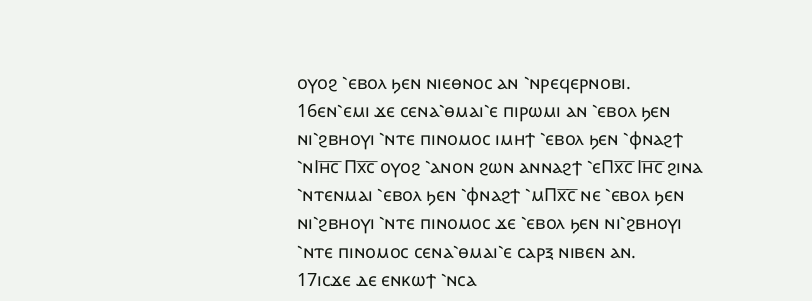ⲟⲩⲟϩ ⳿ⲉⲃⲟⲗ ϧⲉⲛ ⲛⲓⲉⲑⲛⲟⲥ ⲁⲛ ⳿ⲛⲣⲉϥⲉⲣⲛⲟⲃⲓ.
16ⲉⲛ⳿ⲉⲙⲓ ϫⲉ ⲥⲉⲛⲁ⳿ⲑⲙⲁⲓ⳿ⲉ ⲡⲓⲣⲱⲙⲓ ⲁⲛ ⳿ⲉⲃⲟⲗ ϧⲉⲛ ⲛⲓ⳿ϩⲃⲏⲟⲩⲓ ⳿ⲛⲧⲉ ⲡⲓⲛⲟⲙⲟⲥ ⲓⲙⲏϯ ⳿ⲉⲃⲟⲗ ϧⲉⲛ ⳿ⲫⲛⲁϩϯ ⳿ⲛⲒⲏ̅ⲥ̅ Ⲡⲭ̅ⲥ̅ ⲟⲩⲟϩ ⳿ⲁⲛⲟⲛ ϩⲱⲛ ⲁⲛⲛⲁϩϯ ⳿ⲉⲠⲭ̅ⲥ̅ Ⲓⲏ̅ⲥ̅ ϩⲓⲛⲁ ⳿ⲛⲧⲉⲛⲙⲁⲓ ⳿ⲉⲃⲟⲗ ϧⲉⲛ ⳿ⲫⲛⲁϩϯ ⳿ⲙⲠⲭ̅ⲥ̅ ⲛⲉ ⳿ⲉⲃⲟⲗ ϧⲉⲛ ⲛⲓ⳿ϩⲃⲏⲟⲩⲓ ⳿ⲛⲧⲉ ⲡⲓⲛⲟⲙⲟⲥ ϫⲉ ⳿ⲉⲃⲟⲗ ϧⲉⲛ ⲛⲓ⳿ϩⲃⲏⲟⲩⲓ ⳿ⲛⲧⲉ ⲡⲓⲛⲟⲙⲟⲥ ⲥⲉⲛⲁ⳿ⲑⲙⲁⲓ⳿ⲉ ⲥⲁⲣⲝ ⲛⲓⲃⲉⲛ ⲁⲛ.
17ⲓⲥϫⲉ ⲇⲉ ⲉⲛⲕⲱϯ ⳿ⲛⲥⲁ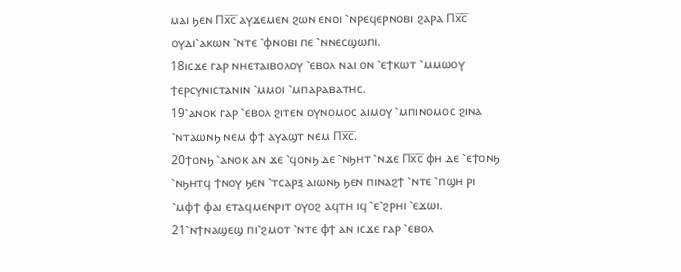ⲙⲁⲓ ϧⲉⲛ Ⲡⲭ̅ⲥ̅ ⲁⲩϫⲉⲙⲉⲛ ϩⲱⲛ ⲉⲛⲟⲓ ⳿ⲛⲣⲉϥⲉⲣⲛⲟⲃⲓ ϩⲁⲣⲁ Ⲡⲭ̅ⲥ̅ ⲟⲩⲇⲓ⳿ⲁⲕⲱⲛ ⳿ⲛⲧⲉ ⳿ⲫⲛⲟⲃⲓ ⲡⲉ ⳿ⲛⲛⲉⲥϣⲱⲡⲓ.
18ⲓⲥϫⲉ ⲅⲁⲣ ⲛⲏⲉⲧⲁⲓⲃⲟⲗⲟⲩ ⳿ⲉⲃⲟⲗ ⲛⲁⲓ ⲟⲛ ⳿ⲉϯⲕⲱⲧ ⳿ⲙⲙⲱⲟⲩ ϯⲉⲣⲥⲩⲛⲓⲥⲧⲁⲛⲓⲛ ⳿ⲙⲙⲟⲓ ⳿ⲙⲡⲁⲣⲁⲃⲁⲧⲏⲥ.
19⳿ⲁⲛⲟⲕ ⲅⲁⲣ ⳿ⲉⲃⲟⲗ ϩⲓⲧⲉⲛ ⲟⲩⲛⲟⲙⲟⲥ ⲁⲓⲙⲟⲩ ⳿ⲙⲡⲓⲛⲟⲙⲟⲥ ϩⲓⲛⲁ ⳿ⲛⲧⲁⲱⲛϧ ⲛⲉⲙ ⲫϯ ⲁⲩⲁϣⲧ ⲛⲉⲙ Ⲡⲭ̅ⲥ̅.
20ϯⲟⲛϧ ⳿ⲁⲛⲟⲕ ⲁⲛ ϫⲉ ⳿ϥⲟⲛϧ ⲇⲉ ⳿ⲛϧⲏⲧ ⳿ⲛϫⲉ Ⲡⲭ̅ⲥ̅ ⲫⲏ ⲇⲉ ⳿ⲉϯⲟⲛϧ ⳿ⲛϧⲏⲧϥ ϯⲛⲟⲩ ϧⲉⲛ ⳿ⲧⲥⲁⲣⲝ ⲁⲓⲱⲛϧ ϧⲉⲛ ⲡⲓⲛⲁϩϯ ⳿ⲛⲧⲉ ⳿ⲡϣⲏ ⲣⲓ ⳿ⲙⲫϯ ⲫⲁⲓ ⲉⲧⲁϥⲙⲉⲛⲣⲓⲧ ⲟⲩⲟϩ ⲁϥⲧⲏ ⲓϥ ⳿ⲉ⳿ϩⲣⲏⲓ ⳿ⲉϫⲱⲓ.
21⳿ⲛϯⲛⲁϣⲉϣ ⲡⲓ⳿ϩⲙⲟⲧ ⳿ⲛⲧⲉ ⲫϯ ⲁⲛ ⲓⲥϫⲉ ⲅⲁⲣ ⳿ⲉⲃⲟⲗ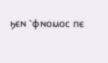ϧⲉⲛ ⳿ⲫⲛⲟⲙⲟⲥ ⲡⲉ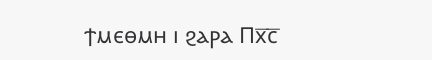ϯⲙⲉⲑⲙⲏ ⲓ ϩⲁⲣⲁ Ⲡⲭ̅ⲥ̅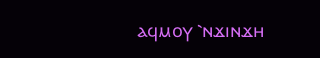ⲁϥⲙⲟⲩ ⳿ⲛϫⲓⲛϫⲏ